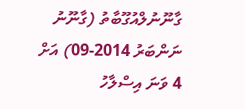ގާނޫނުލްއުގޫބާތު (ގާނޫނު ނަންބަރު 2014-09) އަށް 4 ވަނަ އިސްލާހު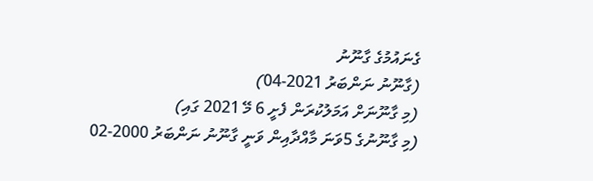ގެނައުމުގެ ގާނޫނު
(ގާނޫނު ނަންބަރު 2021-04)
(މި ގާނޫނަށް އަމަލުކުރަން ފެށީ 6 މޭ 2021 ގައި)
(މި ގާނޫނުގެ 5ވަނަ މާއްދާއިން ވަނީ ގާނޫނު ނަންބަރު 2000-02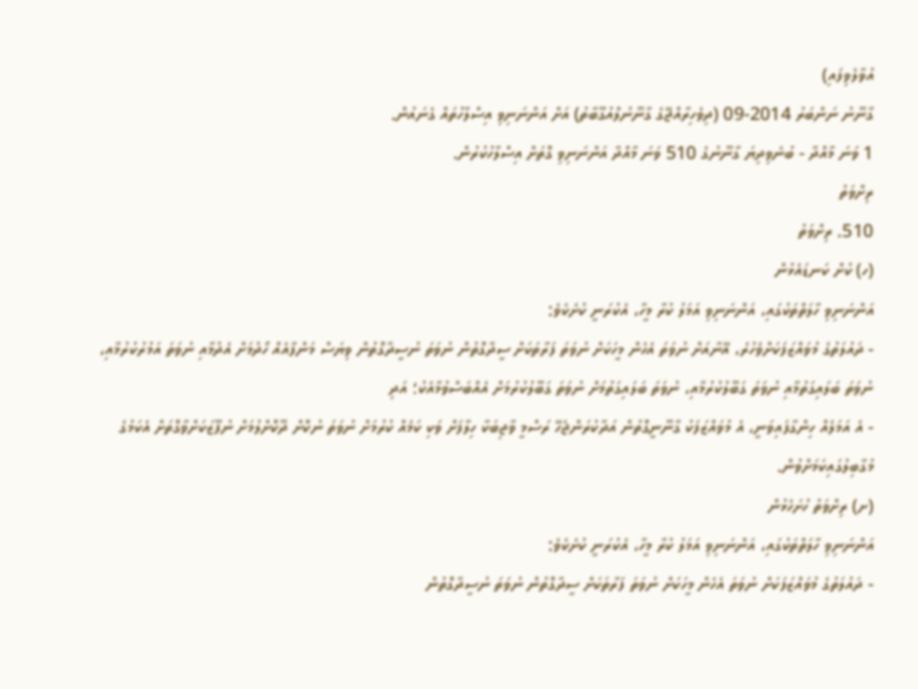އުވާލެވިފައި)
ގާނޫނު ނަންބަރު 2014-09 (ދިވެހިރާއްޖޭގެ ގާނޫނުލްއުގޫބާތު) އަށް އަންނަނިވި އިސްލާހުތައް ގެނައުން.
1 ވަނަ މާއްދާ - ބުނެވިދިޔަ ގާނޫނުގެ 510 ވަނަ މާއްދާ އަންނަނިވި ގޮތަށް އިސްލާހުކުރުން.
ރިށްވަތު
510. ރިށްވަތު
(ހ) ކުށް ކަނޑައެޅުން
އަންނަނިވި ހާލަތްތަކުގައި، އަންނަނިވި އަމަލު ކުރާ މީހާ، އެކުރަނީ ކުށެކެވެ:
- ދައުލަތުގެ މުވައްޒަފަކަށްވެހުރެ، އޭނާއަށް ނުވަތަ އެހެން މީހަކަށް ނުވަތަ ފަރާތަކަށް ސީދާގޮތުން ނުވަތަ ނުސީދާގޮތުން ވިޔަސް މަންފާއެއް ހޯދުމަށް އެދުމާއި ނުވަތަ އަމުރުކުރުމާއި، ނުވަތަ ބަލައިގަތުމާއި ނުވަތަ ގަބޫލުކުރުމާއި، ނުވަތަ ބަލައިގަތުމަށް ނުވަތަ ގަބޫލުކުރުމަށް އެއްބަސްވުމާއެކު؛ އަދި
- އެ އަމަލެއް ހިންގާފައިވަނީ، އެ މުވައްޒަފަކު ގާނޫނީގޮތުން އަދާކުރަންޖެހޭ ރަސްމީ ވާޖިބަކާ ހިލާފަށް ވަކި ކަމެއް ކުރުމަށް ނުވަތަ ނުކޮށް ދޫކޮށްލުމަށް ނުފޫޒަކަށްވާގޮތަށް އެކަމުގެ މުގާބިލުގައިކަމަށްވުން.
(ށ) ރިށްވަތު ހުށަހެޅުން
އަންނަނިވި ހާލަތްތަކުގައި، އަންނަނިވި އަމަލު ކުރާ މީހާ، އެކުރަނީ ކުށެކެވެ:
- ދައުލަތުގެ މުވައްޒަފަކަށް ނުވަތަ އެހެން މީހަކަށް ނުވަތަ ފަރާތަކަށް ސީދާގޮތުން ނުވަތަ ނުސީދާގޮތުން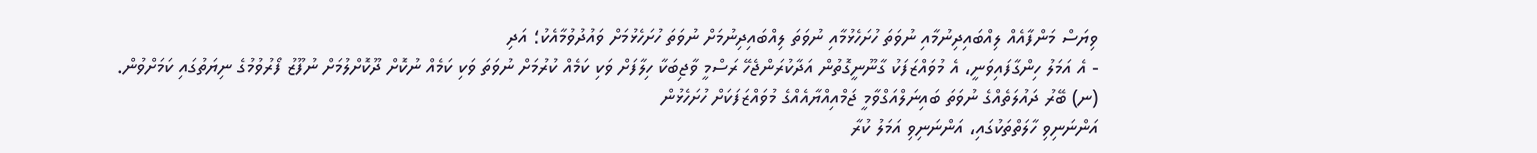ވިޔަސް މަންފާއެއް ލިއްބައިދިނުމާއި ނުވަތަ ހުށަހެޅުމާއި ނުވަތަ ލިއްބައިދިނުމަށް ނުވަތަ ހުށަހެޅުމަށް ވައުދުވުމާއެކު؛ އަދި
- އެ އަމަލު ހިންގާފައިވަނީ، އެ މުވައްޒަފަކު ގާނޫނީގޮތުން އަދާކުރަންޖެހޭ ރަސްމީ ވާޖިބަކާ ހިލާފަށް ވަކި ކަމެއް ކުރުމަށް ނުވަތަ ވަކި ކަމެއް ނުކޮށް ދޫކޮށްލުމަށް ނުފޫޒު ފޯރުވުމުގެ ނިޔަތުގައި ކަމަށްވުން.
(ނ) ބޭރު ދައުލަތެއްގެ ނުވަތަ ބައިނަލްއަގްވާމީ ޖަމްއިއްޔާއެއްގެ މުވައްޒަފަކަށް ހުށަހެޅުން
އަންނަނިވި ހާލަތްތަކުގައި، އަންނަނިވި އަމަލު ކުރާ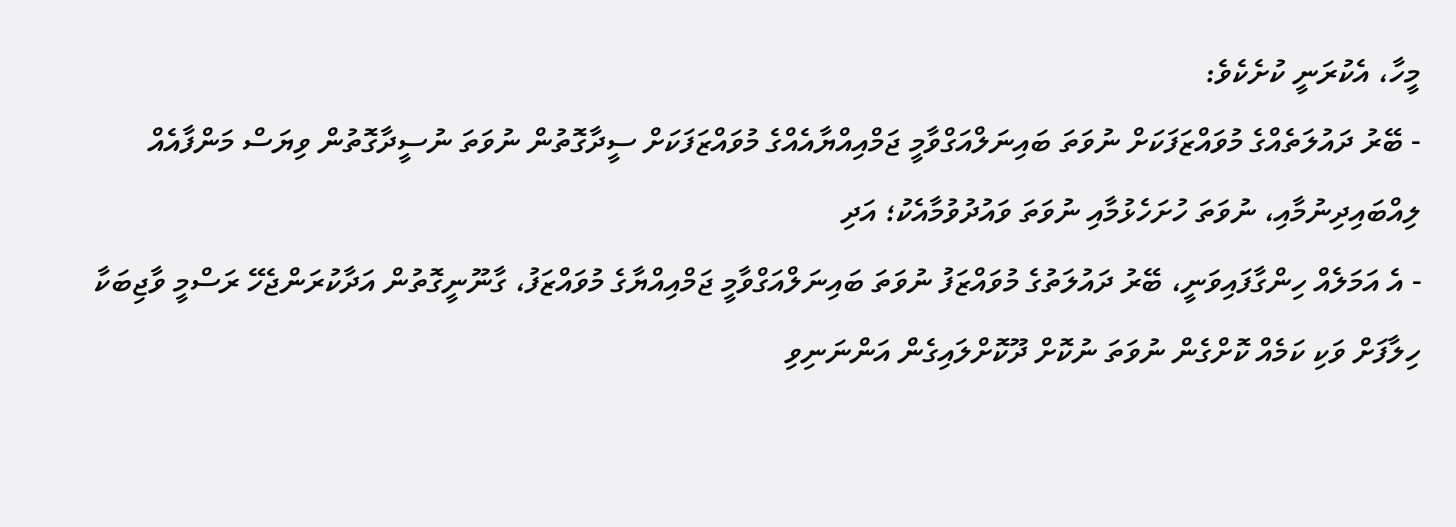މީހާ، އެކުރަނީ ކުށެކެވެ:
- ބޭރު ދައުލަތެއްގެ މުވައްޒަފަކަށް ނުވަތަ ބައިނަލްއަގްވާމީ ޖަމްއިއްޔާއެއްގެ މުވައްޒަފަކަށް ސީދާގޮތުން ނުވަތަ ނުސީދާގޮތުން ވިޔަސް މަންފާއެއް ލިއްބައިދިނުމާއި، ނުވަތަ ހުށަހެޅުމާއި ނުވަތަ ވައުދުވުމާއެކު؛ އަދި
- އެ އަމަލެއް ހިންގާފައިވަނީ، ބޭރު ދައުލަތުގެ މުވައްޒަފު ނުވަތަ ބައިނަލްއަގްވާމީ ޖަމްއިއްޔާގެ މުވައްޒަފު، ގާނޫނީގޮތުން އަދާކުރަންޖެހޭ ރަސްމީ ވާޖިބަކާ ހިލާފަށް ވަކި ކަމެއް ކޮށްގެން ނުވަތަ ނުކޮށް ދޫކޮށްލައިގެން އަންނަނިވި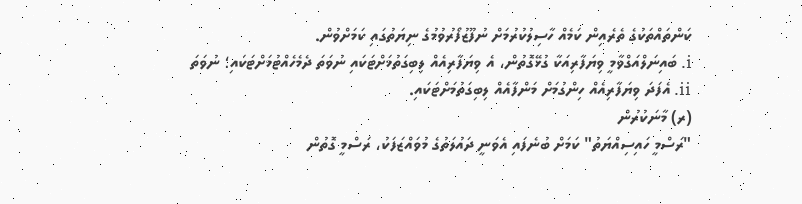ކަންތައްތަކުގެ ތެރެއިން ކަމެއް ހާސިލުކުރުމަށް ނުފޫޒުފޯރުވުމުގެ ނިޔަތުގައި ކަމަށްވުން.
i. ބައިނަލްއަގްވާމީ ވިޔަފާރިއަކާ ގުޅޭގޮތުން، އެ ވިޔަފާރިއެއް ލިބިގަތުމަށްޓަކައި ނުވަތަ ދެމެހެއްޓުމަށްޓަކައި؛ ނުވަތަ
ii. އެފަދަ ވިޔަފާރިއެއް ހިންގުމަށް މަންފާއެއް ލިބިގަތުމަށްޓަކައި.
(ރ) މާނަކުރުން
"ރަސްމީ ހައިސިއްޔަތު" ކަމަށް ބުނެފައި އެވަނީ ދައުލަތުގެ މުވައްޒަފަކު، ރަސްމީ ގޮތުން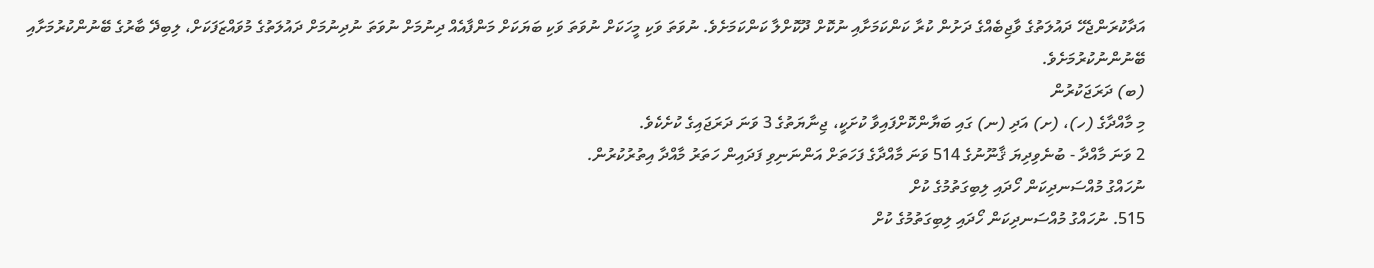އަދާކުރަންޖެހޭ ދައުލަތުގެ ވާޖިބެއްގެ ދަށުން ކުރާ ކަންކަމަށާއި ނުކޮށް ދޫކޮށްލާ ކަންކަމަށެވެ. ނުވަތަ ވަކި މީހަކަށް ނުވަތަ ވަކި ބަޔަކަށް މަންފާއެއް ދިނުމަށް ނުވަތަ ނުދިނުމަށް ދައުލަތުގެ މުވައްޒަފަކަށް، ލިބިދޭ ބާރުގެ ބޭނުންކުރުމަށާއި ބޭނުންނުކުރުމަށެވެ.
(ބ) ދަރަޖަކުރުން
މި މާއްދާގެ (ހ)، (ށ) އަދި (ނ) ގައި ބަޔާންކޮށްފައިވާ ކުށަކީ، ޖިނާޔަތުގެ 3 ވަނަ ދަރަޖައިގެ ކުށެކެވެ.
2 ވަނަ މާއްދާ - ބުނެވިދިޔަ ޤާނޫނުގެ 514 ވަނަ މާއްދާގެ ފަހަތަށް އަންނަނިވި ފަދައިން ހަތަރު މާއްދާ އިތުރުކުރުން.
ނުހައްގު މުއްސަނދިކަން ހޯދައި ލިބިގަތުމުގެ ކުށް
515. ނުހައްގު މުއްސަނދިކަން ހޯދައި ލިބިގަތުމުގެ ކުށް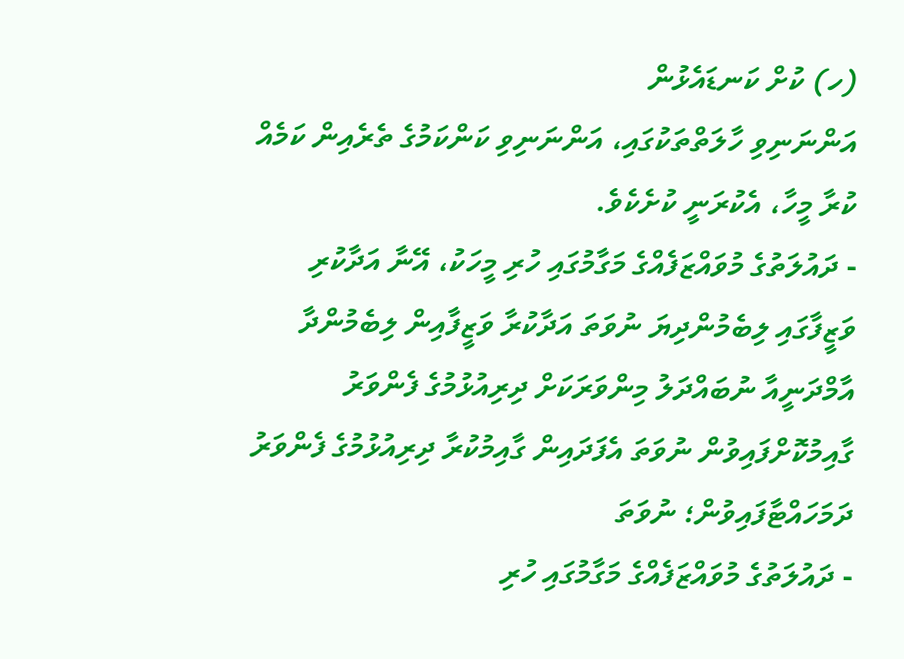(ހ) ކުށް ކަނޑައެޅުން
އަންނަނިވި ހާލަތްތަކުގައި، އަންނަނިވި ކަންކަމުގެ ތެރެއިން ކަމެއް ކުރާ މީހާ، އެކުރަނީ ކުށެކެވެ.
- ދައުލަތުގެ މުވައްޒަފެއްގެ މަގާމުގައި ހުރި މީހަކު، އޭނާ އަދާކުރި ވަޒީފާގައި ލިބެމުންދިޔަ ނުވަތަ އަދާކުރާ ވަޒީފާއިން ލިބެމުންދާ އާމްދަނީއާ ނުބައްދަލު މިންވަރަކަށް ދިރިއުޅުމުގެ ފެންވަރު ގާއިމުކޮށްފައިވުން ނުވަތަ އެފަދައިން ގާއިމުކުރާ ދިރިއުޅުމުގެ ފެންވަރު ދަމަހައްޓާފައިވުން؛ ނުވަތަ
- ދައުލަތުގެ މުވައްޒަފެއްގެ މަގާމުގައި ހުރި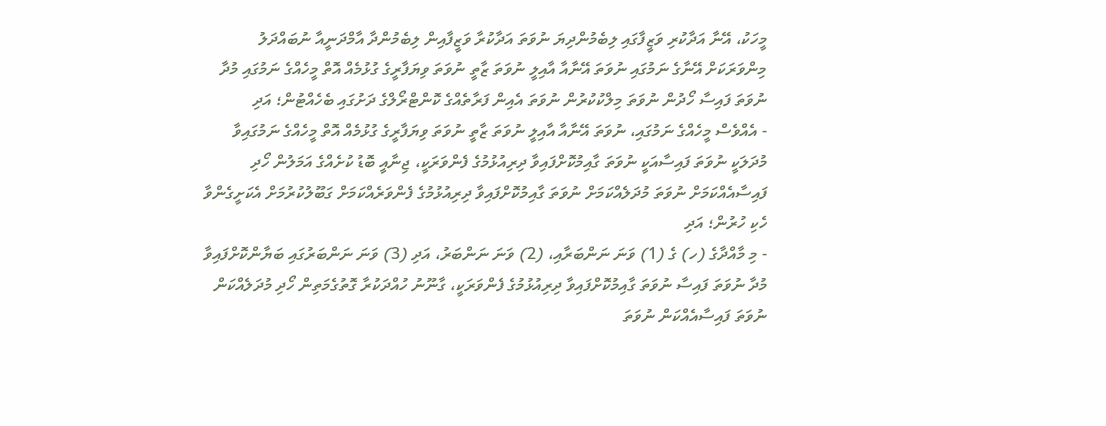މީހަކު، އޭނާ އަދާކުރި ވަޒީފާގައި ލިބެމުންދިޔަ ނުވަތަ އަދާކުރާ ވަޒީފާއިން ލިބެމުންދާ އާމްދަނީއާ ނުބައްދަލު މިންވަރަކަށް އޭނާގެ ނަމުގައި ނުވަތަ އޭނާއާ އާއިލީ ނުވަތަ ޒާތީ ނުވަތަ ވިޔަފާރީގެ ގުޅުމެއް އޮތް މީހެއްގެ ނަމުގައި މުދާ ނުވަތަ ފައިސާ ހޯދުން ނުވަތަ މިލްކުކުރުން ނުވަތަ އެއިން ފަރާތެއްގެ ކޮންޓްރޯލްގެ ދަށުގައި ބެހެއްޓުން؛ އަދި
- އެއްވެސް މީހެއްގެ ނަމުގައި، ނުވަތަ އޭނާއާ އާއިލީ ނުވަތަ ޒާތީ ނުވަތަ ވިޔަފާރީގެ ގުޅުމެއް އޮތް މީހެއްގެ ނަމުގައިވާ މުދަލަކީ ނުވަތަ ފައިސާއަކީ ނުވަތަ ގާއިމުކޮށްފައިވާ ދިރިއުޅުމުގެ ފެންވަރަކީ، ޖިނާއީ ބޮޑު ކުށެއްގެ އަމަލުން ހޯދި ފައިސާއެއްކަމަށް ނުވަތަ މުދަލެއްކަމަށް ނުވަތަ ގާއިމުކޮށްފައިވާ ދިރިއުޅުމުގެ ފެންވަރެއްކަމަށް ގަބޫލުކުރުމަށް އެކަށީގެންވާ ހެކި ހުރުން؛ އަދި
- މި މާއްދާގެ (ހ) ގެ (1) ވަނަ ނަންބަރާއި، (2) ވަނަ ނަންބަރު، އަދި (3) ވަނަ ނަންބަރުގައި ބަޔާންކޮށްފައިވާ މުދާ ނުވަތަ ފައިސާ ނުވަތަ ގާއިމުކޮށްފައިވާ ދިރިއުޅުމުގެ ފެންވަރަކީ، ގާނޫނު ހުއްދަކުރާ ގޮތުގެމަތިން ހޯދި މުދަލެއްކަން ނުވަތަ ފައިސާއެއްކަން ނުވަތަ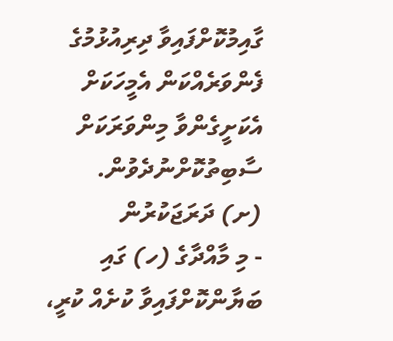ގާއިމުކޮށްފައިވާ ދިރިއުޅުމުގެ ފެންވަރެއްކަން އެމީހަކަށް އެކަށީގެންވާ މިންވަރަކަށް ސާބިތުކޮށްނުދެވުން.
(ށ) ދަރަޖަކުރުން
- މި މާއްދާގެ (ހ) ގައި ބަޔާންކޮށްފައިވާ ކުށެއް ކުރީ،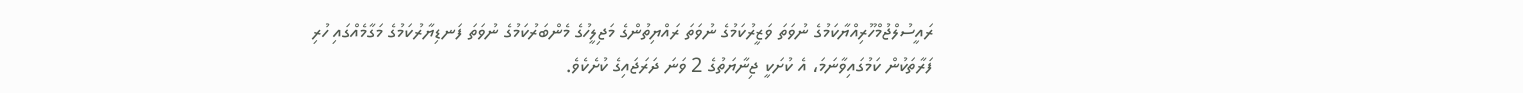ރައީސުލްޖުމްހޫރިއްޔާކަމުގެ ނުވަތަ ވަޒީރުކަމުގެ ނުވަތަ ރައްޔިތުންގެ މަޖިލީހުގެ މެންބަރުކަމުގެ ނުވަތަ ފަނޑިޔާރުކަމުގެ މަގާމެއްގައި ހުރި ފަރާތަކުން ކަމުގައިވާނަމަ، އެ ކުށަކީ ޖިނާޔަތުގެ 2 ވަނަ ދަރަޖައިގެ ކުށެކެވެ.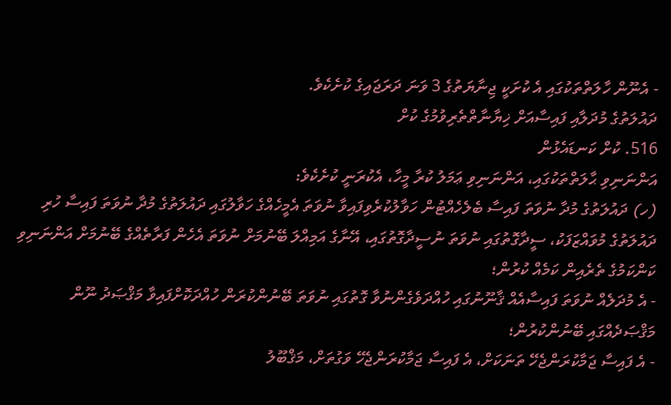- އެނޫން ހާލަތްތަކުގައި އެ ކުށަކީ ޖިނާޔަތުގެ 3 ވަނަ ދަރަޖައިގެ ކުށެކެވެ.
ދައުލަތުގެ މުދަލާއި ފައިސާއަށް ޚިޔާނާތްތެރިވުމުގެ ކުށް
516. ކުށް ކަނޑައެޅުން
އަންނަނިވި ޙާލަތްތަކުގައި، އަންނަނިވި ޢަމަލު ކުރާ މީހާ، އެކުރަނީ ކުށެކެވެ:
(ހ) ދައުލަތުގެ މުދާ ނުވަތަ ފައިސާ ބެލެހެއްޓުން ހަވާލުކުރެވިފައިވާ ނުވަތަ އެމީހެއްގެ ހަވާލުގައި ދައުލަތުގެ މުދާ ނުވަތަ ފައިސާ ހުރި ދައުލަތުގެ މުވައްޒަފަކު، ސީދާގޮތުގައި ނުވަތަ ނުސީދާގޮތުގައި، އޭނާގެ އަމިއްލަ ބޭނުމަށް ނުވަތަ އެހެން ފަރާތެއްގެ ބޭނުމަށް އަންނަނިވި ކަންކަމުގެ ތެރެއިން ކަމެއް ކުރުން؛
- އެ މުދަލެއް ނުވަތަ ފައިސާއެއް ޤާނޫނުގައި ހުއްދަވެގެންނުވާ ގޮތުގައި ނުވަތަ ބޭނުންކުރަން ހުއްދަކޮށްފައިވާ މަޤްޞަދު ނޫން މަޤްޞަދެއްގައި ބޭނުންކުރުން؛
- އެ ފައިސާ ޖަމާކުރަންޖެހޭ ތަނަކަށް، އެ ފައިސާ ޖަމާކުރަންޖެހޭ ވަގުތަށް، މަޤްބޫލު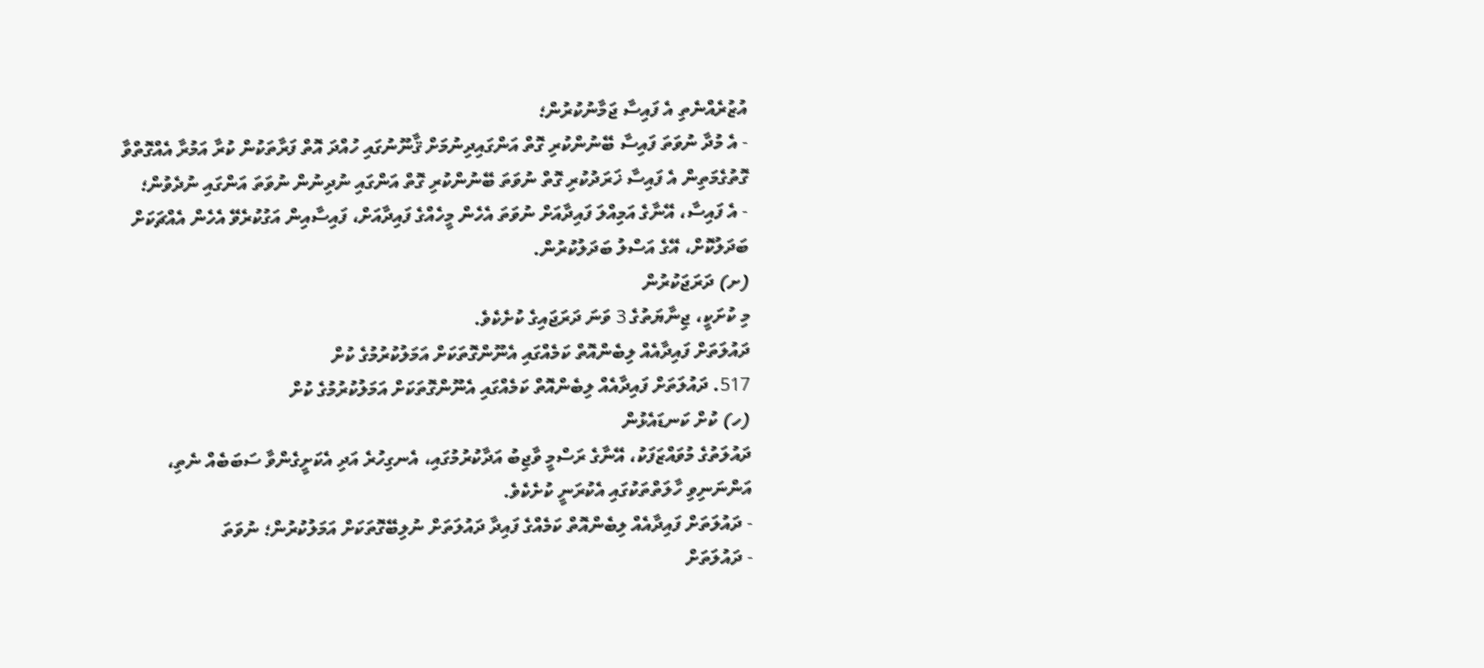އުޒުރެއްނެތި އެ ފައިސާ ޖަމާނުކުރުން؛
- އެ މުދާ ނުވަތަ ފައިސާ ބޭނުންކުރި ގޮތް އަންގައިދިނުމަށް ޤާނޫނުގައި ހުއްދަ އޮތް ފަރާތަކުން ކުރާ އަމުރާ އެއްގޮތްވާ ގޮތުގެމަތިން އެ ފައިސާ ޚަރަދުކުރި ގޮތް ނުވަތަ ބޭނުންކުރި ގޮތް އަންގައި ނުދިނުން ނުވަތަ އަންގައި ނުދެވުން؛
- އެ ފައިސާ، އޭނާގެ އަމިއްލަ ފައިދާއަށް ނުވަތަ އެހެން މީހެއްގެ ފައިދާއަށް، ފައިސާއިން އަގުކުރެވޭ އެހެން އެއްޗަކަށް ބަދަލުކޮށް، އޭގެ އަސްލު ބަދަލުކުރުން.
(ށ) ދަރަޖަކުރުން
މި ކުށަކީ، ޖިނާޔަތުގެ 3 ވަނަ ދަރަޖައިގެ ކުށެކެވެ.
ދައުލަތަށް ފައިދާއެއް ލިބެންއޮތް ކަމެއްގައި އެނޫންގޮތަކަށް އަމަލުކުރުމުގެ ކުށް
517. ދައުލަތަށް ފައިދާއެއް ލިބެންއޮތް ކަމެއްގައި އެނޫންގޮތަކަށް އަމަލުކުރުމުގެ ކުށް
(ހ) ކުށް ކަނޑައެޅުން
ދައުލަތުގެ މުވައްޒަފަކު، އޭނާގެ ރަސްމީ ވާޖިބު އަދާކުރުމުގައި، އެނގިހުރެ އަދި އެކަށީގެންވާ ސަބަބެއް ނެތި، އަންނަނިވި ހާލަތްތަކުގައި އެކުރަނީ ކުށެކެވެ.
- ދައުލަތަށް ފައިދާއެއް ލިބެންއޮތް ކަމެއްގެ ފައިދާ ދައުލަތަށް ނުލިބޭގޮތަކަށް އަމަލުކުރުން؛ ނުވަތަ
- ދައުލަތަށް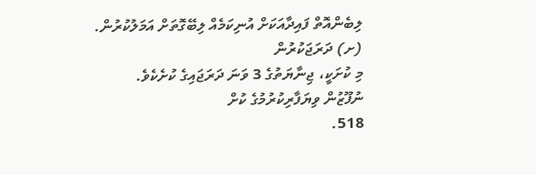ލިބެންއޮތް ފައިދާއަކަށް އުނިކަމެއް ލިބޭގޮތަށް އަމަލުކުރުން.
(ށ) ދަރަޖަކުރުން
މި ކުށަކީ، ޖިނާޔަތުގެ 3 ވަނަ ދަރަޖައިގެ ކުށެކެވެ.
ނުފޫޒުން ވިޔަފާރިކުރުމުގެ ކުށް
518.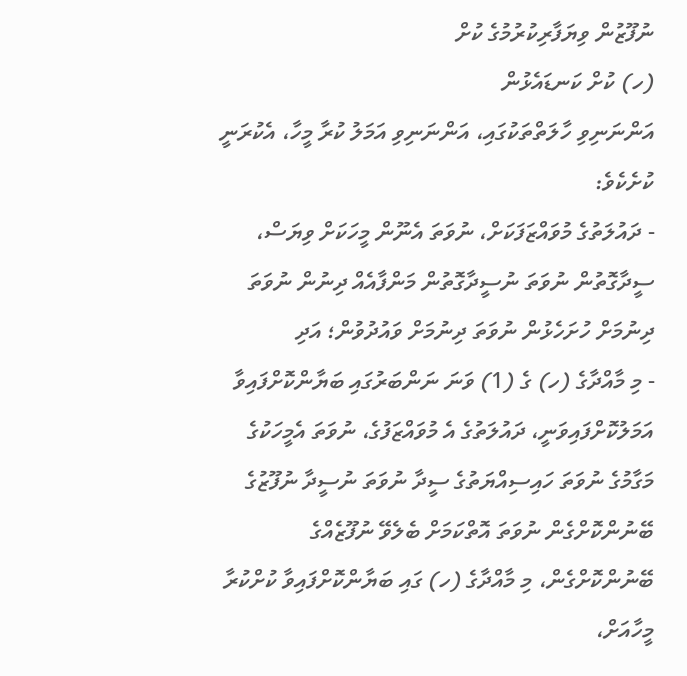ނުފޫޒުން ވިޔަފާރިކުރުމުގެ ކުށް
(ހ) ކުށް ކަނޑައެޅުން
އަންނަނިވި ހާލަތްތަކުގައި، އަންނަނިވި އަމަލު ކުރާ މީހާ، އެކުރަނީ ކުށެކެވެ:
- ދައުލަތުގެ މުވައްޒަފަކަށް، ނުވަތަ އެނޫން މީހަކަށް ވިޔަސް، ސީދާގޮތުން ނުވަތަ ނުސީދާގޮތުން މަންފާއެއް ދިނުން ނުވަތަ ދިނުމަށް ހުށަހެޅުން ނުވަތަ ދިނުމަށް ވައުދުވުން؛ އަދި
- މި މާއްދާގެ (ހ) ގެ (1) ވަނަ ނަންބަރުގައި ބަޔާންކޮށްފައިވާ އަމަލުކޮށްފައިވަނީ، ދައުލަތުގެ އެ މުވައްޒަފުގެ، ނުވަތަ އެމީހަކުގެ މަގާމުގެ ނުވަތަ ހައިސިއްޔަތުގެ ސީދާ ނުވަތަ ނުސީދާ ނުފޫޒުގެ ބޭނުންކޮށްގެން ނުވަތަ އޮތްކަމަށް ބެލެވޭ ނުފޫޒެއްގެ ބޭނުންކޮށްގެން، މި މާއްދާގެ (ހ) ގައި ބަޔާންކޮށްފައިވާ ކުށްކުރާ މީހާއަށް،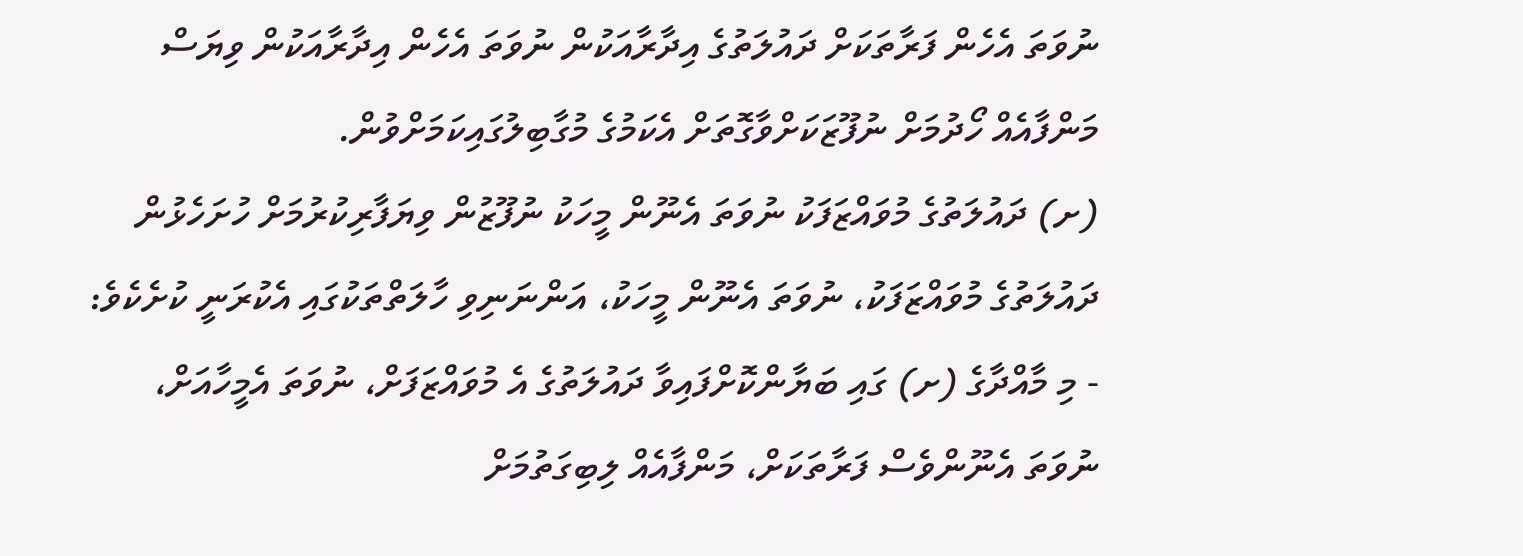ނުވަތަ އެހެން ފަރާތަކަށް ދައުލަތުގެ އިދާރާއަކުން ނުވަތަ އެހެން އިދާރާއަކުން ވިޔަސް މަންފާއެއް ހޯދުމަށް ނުފޫޒަކަށްވާގޮތަށް އެކަމުގެ މުގާބިލުގައިކަމަށްވުން.
(ށ) ދައުލަތުގެ މުވައްޒަފަކު ނުވަތަ އެނޫން މީހަކު ނުފޫޒުން ވިޔަފާރިކުރުމަށް ހުށަހެޅުން
ދައުލަތުގެ މުވައްޒަފަކު، ނުވަތަ އެނޫން މީހަކު، އަންނަނިވި ހާލަތްތަކުގައި އެކުރަނީ ކުށެކެވެ:
- މި މާއްދާގެ (ށ) ގައި ބަޔާންކޮށްފައިވާ ދައުލަތުގެ އެ މުވައްޒަފަށް، ނުވަތަ އެމީހާއަށް، ނުވަތަ އެނޫންވެސް ފަރާތަކަށް، މަންފާއެއް ލިބިގަތުމަށް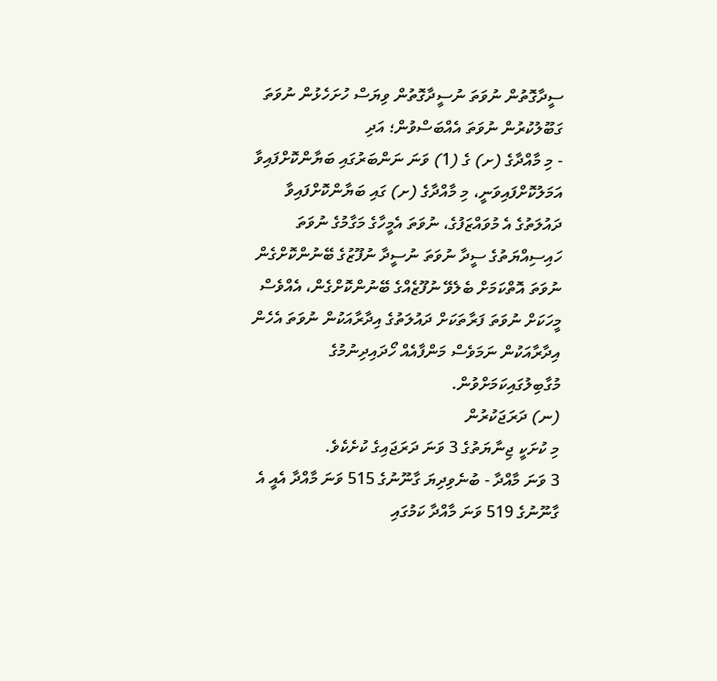ސީދާގޮތުން ނުވަތަ ނުސީދާގޮތުން ވިޔަސް ހުށަހެޅުން ނުވަތަ ގަބޫލުކުރުން ނުވަތަ އެއްބަސްވުން؛ އަދި
- މި މާއްދާގެ (ށ) ގެ (1) ވަނަ ނަންބަރުގައި ބަޔާންކޮށްފައިވާ އަމަލުކޮށްފައިވަނީ، މި މާއްދާގެ (ށ) ގައި ބަޔާންކޮށްފައިވާ ދައުލަތުގެ އެ މުވައްޒަފުގެ، ނުވަތަ އެމީހާގެ މަގާމުގެ ނުވަތަ ހައިސިއްޔަތުގެ ސީދާ ނުވަތަ ނުސީދާ ނުފޫޒުގެ ބޭނުންކޮށްގެން ނުވަތަ އޮތްކަމަށް ބެލެވޭ ނުފޫޒެއްގެ ބޭނުންކޮށްގެން، އެއްވެސް މީހަކަށް ނުވަތަ ފަރާތަކަށް ދައުލަތުގެ އިދާރާއަކުން ނުވަތަ އެހެން އިދާރާއަކުން ނަމަވެސް މަންފާއެއް ހޯދައިދިނުމުގެ މުގާބިލުގައިކަމަށްވުން.
(ނ) ދަރަޖަކުރުން
މި ކުށަކީ ޖިނާޔަތުގެ 3 ވަނަ ދަރަޖައިގެ ކުށެކެވެ.
3 ވަނަ މާއްދާ - ބުނެވިދިޔަ ގާނޫނުގެ 515 ވަނަ މާއްދާ އެއީ އެ ގާނޫނުގެ 519 ވަނަ މާއްދާ ކަމުގައި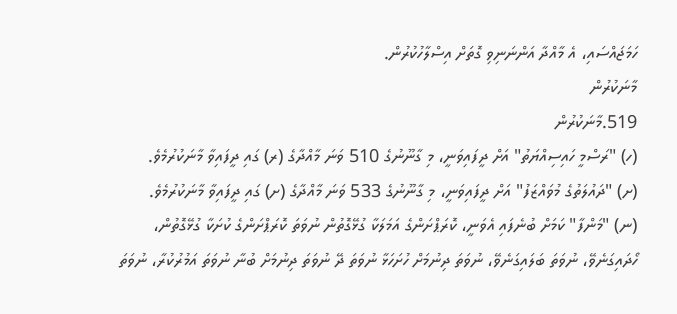ހަމަޖައްސައި، އެ މާއްދާ އަންނަނިވި ގޮތަށް އިސްލާހުކުރުން.
މާނަކުރުން
519.މާނަކުރުން
(ހ) "ރަސްމީ ހައިސިއްޔަތު" އަށް ދީފައިވަނީ، މި ގާނޫނުގެ 510 ވަނަ މާއްދާގެ (ރ) ގައި ދީފައިވާ މާނަކުރުމެވެ.
(ށ) "ދައުލަތުގެ މުވައްޒަފު" އަށް ދީފައިވަނީ، މި ގާނޫނުގެ 533 ވަނަ މާއްދާގެ (ށ) ގައި ދީފައިވާ މާނަކުރުމެވެ.
(ނ) "މަންފާ" ކަމަށް ބުނެފައި އެވަނީ، ކޮރަޕްށަންގެ އަމަލަކާ ގުޅޭގޮތުން ނުވަތަ ކޮރަޕްށަންގެ ކުށަކާ ގުޅޭގޮތުން، ހޯދައިގަނެވޭ، ނުވަތަ ބަލައިގަނެވޭ، ނުވަތަ ދިނުމަށް ހުށަހަޅާ ނުވަތަ ދޭ ނުވަތަ ދިނުމަށް ބުނާ ނުވަތަ އަމުރުކުރާ، ނުވަތަ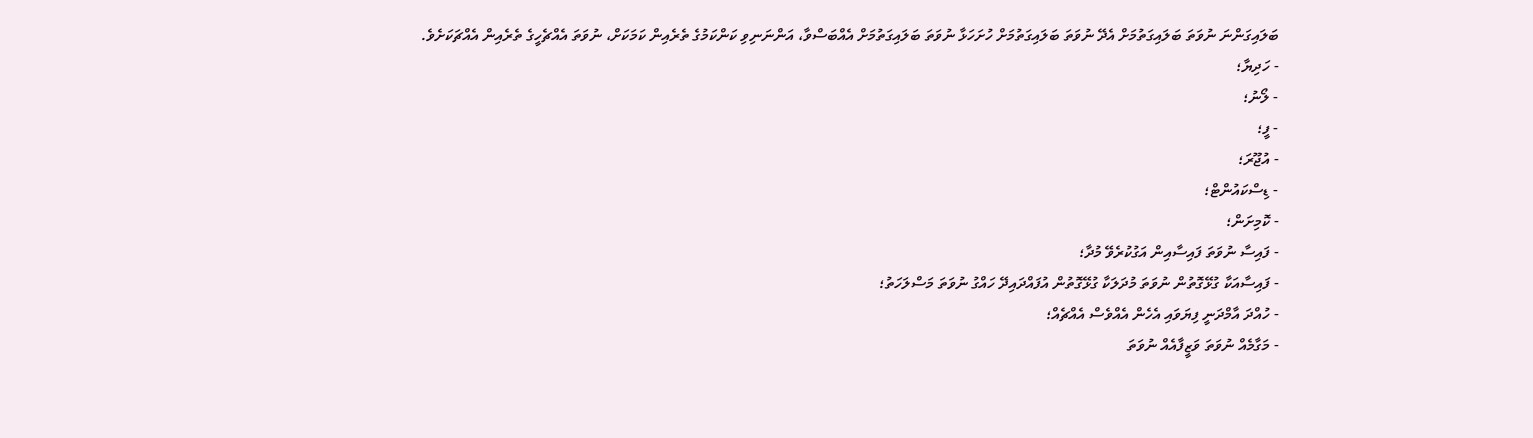ބަލައިގަންނަ ނުވަތަ ބަލައިގަތުމަށް އެދޭ ނުވަތަ ބަލައިގަތުމަށް ހުށަހަޅާ ނުވަތަ ބަލައިގަތުމަށް އެއްބަސްވާ، އަންނަނިވި ކަންކަމުގެ ތެރެއިން ކަމަކަށް، ނުވަތަ އެއްޗެހީގެ ތެރެއިން އެއްޗަކަށެވެ.
- ހަދިޔާ؛
- ލޯނު؛
- ފީ؛
- އުޖޫރަ؛
- ޑިސްކައުންޓް؛
- ކޮމިށަން؛
- ފައިސާ ނުވަތަ ފައިސާއިން އަގުކުރެވޭ މުދާ؛
- ފައިސާއަކާ ގުޅޭގޮތުން ނުވަތަ މުދަލަކާ ގުޅޭގޮތުން އުފައްދައިދޭ ހައްގު ނުވަތަ މަސްލަހަތު؛
- ހުއްދަ އާމްދަނީ ފިޔަވައި އެހެން އެއްވެސް އެއްޗެއް؛
- މަގާމެއް ނުވަތަ ވަޒީފާއެއް ނުވަތަ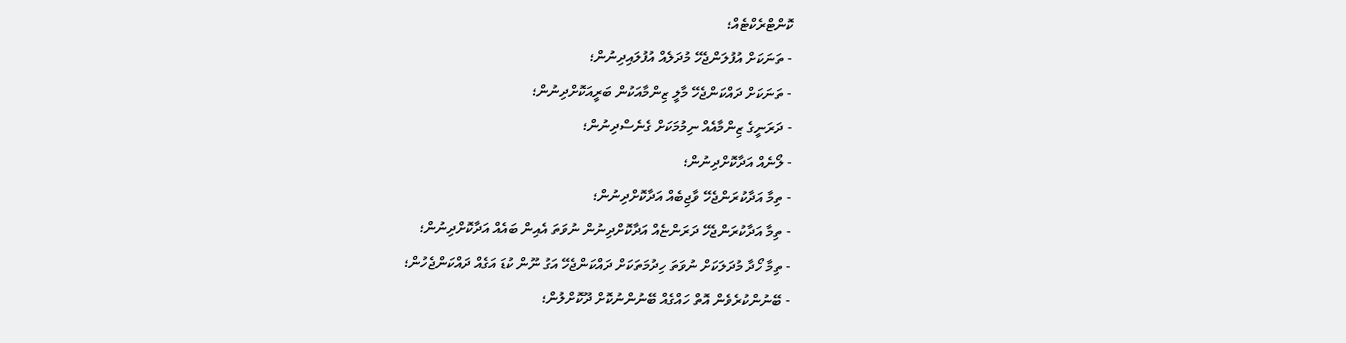ކޮންޓްރެކްޓެއް؛
- ތަނަކަށް އުފުލަންޖެހޭ މުދަލެއް އުފުލައިދިނުން؛
- ތަނަކަށް ދައްކަންޖެހޭ މާލީ ޒިންމާއަކުން ބަރީއަކޮށްދިނުން؛
- ދަރަނީގެ ޒިންމާއެއް ނިމުމަކަށް ގެނެސްދިނުން؛
- ލޯނެއް އަދާކޮށްދިނުން؛
- ތިމާ އަދާކުރަންޖެހޭ ވާޖިބެއް އަދާކޮށްދިނުން؛
- ތިމާ އަދާކުރަންޖެހޭ ދަރަންޏެއް އަދާކޮށްދިނުން ނުވަތަ އެއިން ބައެއް އަދާކޮށްދިނުން؛
- ތިމާ ހޯދާ މުދަލަކަށް ނުވަތަ ހިދުމަތަކަށް ދައްކަންޖެހޭ އަގު ނޫން ކުޑަ އަގެއް ދައްކަންޖެހުން؛
- ބޭނުންކުރެވެން އޮތް ހައްގެއް ބޭނުންނުކޮށް ދޫކޮށްލުން؛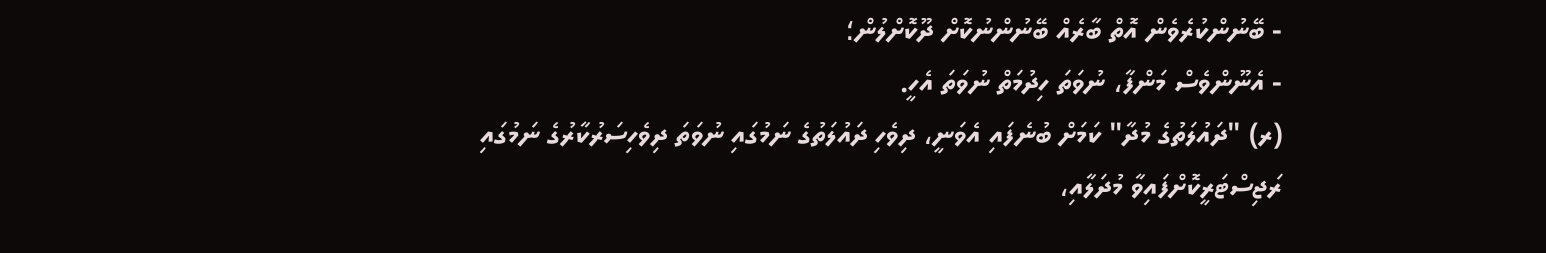- ބޭނުންކުރެވެން އޮތް ބާރެއް ބޭނުންނުކޮށް ދޫކޮށްލުން؛
- އެނޫންވެސް މަންފާ، ނުވަތަ ހިދުމަތް ނުވަތަ އެހީ.
(ރ) "ދައުލަތުގެ މުދާ" ކަމަށް ބުނެފައި އެވަނީ، ދިވެހި ދައުލަތުގެ ނަމުގައި ނުވަތަ ދިވެހިސަރުކާރުގެ ނަމުގައި ރަޖިސްޓަރީކޮށްފައިވާ މުދަލާއި،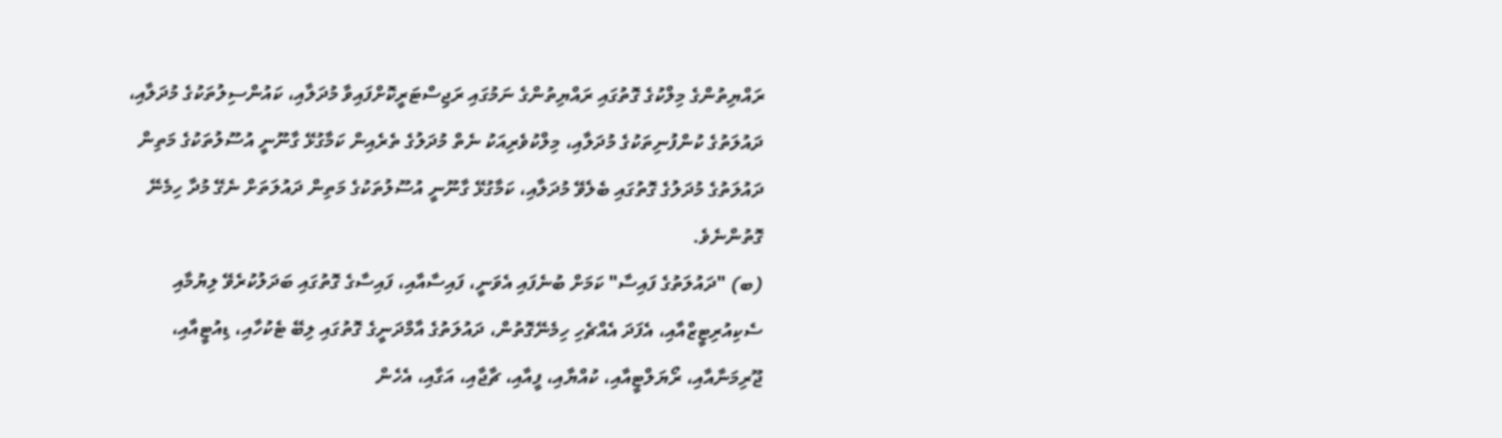ރައްޔިތުންގެ މިލްކުގެ ގޮތުގައި ރައްޔިތުންގެ ނަމުގައި ރަޖިސްޓަރީކޮށްފައިވާ މުދަލާއި، ކައުންސިލުތަކުގެ މުދަލާއި، ދައުލަތުގެ ކުންފުނިތަކުގެ މުދަލާއި، މިލްކުވެރިއަކު ނެތް މުދަލުގެ ތެރެއިން ކަމާގުޅޭ ގާނޫނީ އުސޫލުތަކުގެ މަތިން ދައުލަތުގެ މުދަލުގެ ގޮތުގައި ބެލެވޭ މުދަލާއި، ކަމާގުޅޭ ގާނޫނީ އުސޫލުތަކުގެ މަތިން ދައުލަތަށް ނެގޭ މުދާ ހިމެނޭ ގޮތުންނެވެ.
(ބ) "ދައުލަތުގެ ފައިސާ" ކަމަށް ބުނެފައި އެވަނީ، ފައިސާއާއި، ފައިސާގެ ގޮތުގައި ބަދަލުކުރެވޭ ލިޔުމާއި ސެކިއުރިޓީޒްއާއި، އެފަދަ އެއްޗެހި ހިމެނޭގޮތުން، ދައުލަތުގެ އާމްދަނީގެ ގޮތުގައި ލިބޭ ޓެކުހާއި، ޑިއުޓީއާއި، ޖޫރިމަނާއާއި، ރޯޔަލްޓީއާއި، ކުއްޔާއި، ފީއާއި، ޗާޖާއި، އަގާއި، އެހެން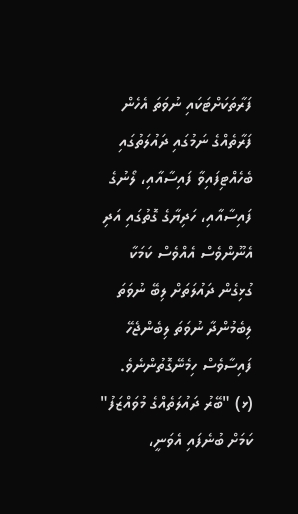ފަރާތަކަށްޓަކައި ނުވަތަ އެހެން ފަރާތެއްގެ ނަމުގައި ދައުލަތުގައި ބެހެއްޓިފައިވާ ފައިސާއާއި، ލޯނުގެ ފައިސާއާއި، ހަދިޔާގެ ގޮތުގައި އަދި އެނޫންވެސް އެއްވެސް ކަމަކާ ގުޅިގެން ދައުލަތަށް ލިބޭ ނުވަތަ ލިބެމުންދާ ނުވަތަ ލިބެންޖެހޭ ފައިސާވެސް ހިމެނޭގޮތުންނެވެ.
(ޅ) "ބޭރު ދައުލަތެއްގެ މުވައްޒަފު" ކަމަށް ބުނެފައި އެވަނީ،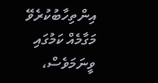އިންތިހާބުކުރެވޭ މަގާމެއް ކަމުގައި ވީނަމަވެސް،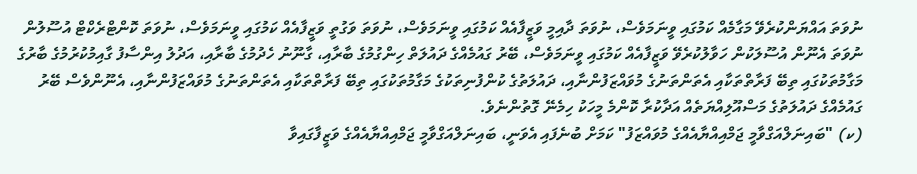ނުވަތަ އައްޔަންކުރެވޭ މަގާމެއް ކަމުގައި ވީނަމަވެސް، ނުވަތަ ދާއިމީ ވަޒީފާއެއް ކަމުގައި ވީނަމަވެސް، ނުވަތަ ވަގުތީ ވަޒީފާއެއް ކަމުގައި ވީނަމަވެސް، ނުވަތަ ކޮންޓްރެކްޓް އުސޫލުން ނުވަތަ އެނޫން އުސޫލަކުން ހަވާލުކުރެވޭ ވަޒީފާއެއް ކަމުގައި ވީނަމަވެސް، ބޭރު ގައުމެއްގެ ދައުލަތް ހިންގުމުގެ ބާރާއި، ގާނޫނު ހެދުމުގެ ބާރާއި، އަދުލު އިންސާފު ގާއިމުކުރުމުގެ ބާރުގެ މަގާމުތަކުގައި ތިބޭ ފަރާތްތަކާއި އެތަންތަނުގެ މުވައްޒަފުންނާއި، ދައުލަތުގެ ކުންފުނިތަކުގެ މަގާމުތަކުގައި ތިބޭ ފަރާތްތަކާއި އެތަންތަނުގެ މުވައްޒަފުންނާއި، އެނޫންވެސް ބޭރު ގައުމެއްގެ ދައުލަތުގެ މަސްއޫލިއްޔަތެއް އަދާކުރާ ކޮންމެ މީހަކު ހިމެނޭ ގޮތުންނެވެ.
(ކ) "ބައިނަލްއަގްވާމީ ޖަމްއިއްޔާއެއްގެ މުވައްޒަފު" ކަމަށް ބުނެފައި އެވަނީ، ބައިނަލްއަގްވާމީ ޖަމްއިއްޔާއެއްގެ ވަޒީފާގައިވާ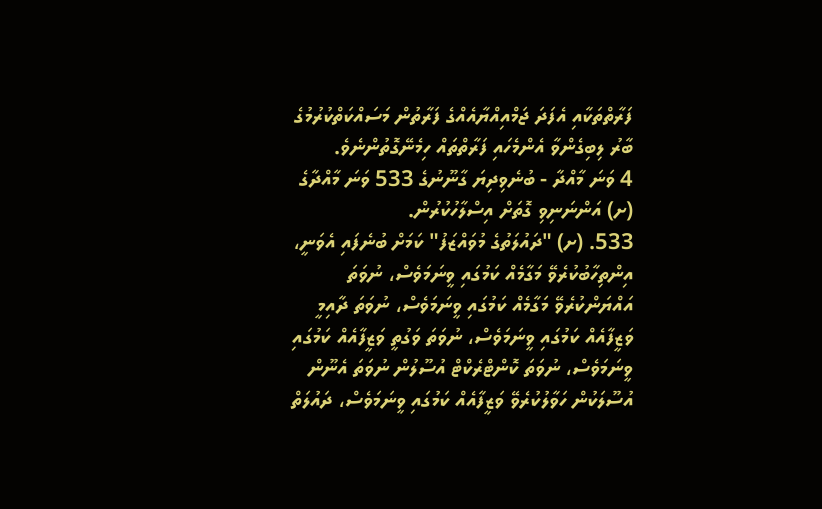ފަރާތްތަކާއި އެފަދަ ޖަމްއިއްޔާއެއްގެ ފަރާތުން މަސައްކަތްކުރުމުގެ ބާރު ލިބިގެންވާ އެންމެހައި ފަރާތްތައް ހިމެނޭގޮތުންނެވެ.
4 ވަނަ މާއްދާ - ބުނެވިދިޔަ ގާނޫނުގެ 533 ވަނަ މާއްދާގެ (ށ) އަންނަނިވި ގޮތަށް އިސްލާހުކުރުން.
533. (ށ) "ދައުލަތުގެ މުވައްޒަފު" ކަމަށް ބުނެފައި އެވަނީ، އިންތިހާބުކުރެވޭ މަގާމެއް ކަމުގައި ވީނަމަވެސް، ނުވަތަ އައްޔަންކުރެވޭ މަގާމެއް ކަމުގައި ވީނަމަވެސް، ނުވަތަ ދާއިމީ ވަޒީފާއެއް ކަމުގައި ވީނަމަވެސް، ނުވަތަ ވަގުތީ ވަޒީފާއެއް ކަމުގައި ވީނަމަވެސް، ނުވަތަ ކޮންޓްރެކްޓް އުސޫލުން ނުވަތަ އެނޫން އުސޫލަކުން ހަވާލުކުރެވޭ ވަޒީފާއެއް ކަމުގައި ވީނަމަވެސް، ދައުލަތް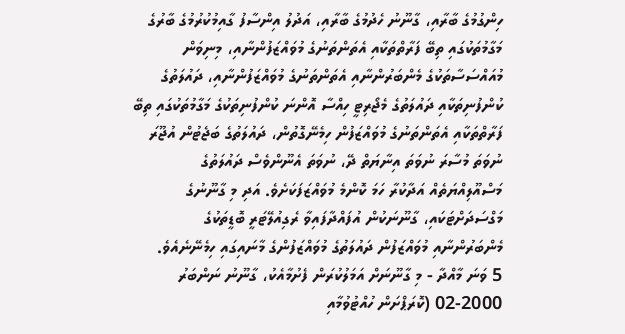ހިންގުމުގެ ބާރާއި، ގާނޫނު ހެދުމުގެ ބާރާއި، އަދުލު އިންސާފު ގާއިމުކުރުމުގެ ބާރުގެ މަގާމުތަކުގައި ތިބޭ ފަރާތްތަކާއި އެތަންތަނުގެ މުވައްޒަފުންނާއި، މިނިވަން މުއައްސަސާތަކުގެ މެންބަރުންނާއި އެތަންތަނުގެ މުވައްޒަފުންނާއި، ދައުލަތުގެ ކުންފުނިތަކާއި ދައުލަތުގެ މެޖޯރިޓީ ހިއްސާ އޮންނަ ކުންފުނިތަކުގެ މަގާމުތަކުގައި ތިބޭ ފަރާތްތަކާއި އެތަންތަނުގެ މުވައްޒަފުން ހިމެނޭގޮތުން، ދައުލަތުގެ ބަޖެޓުން އުޖޫރަ ނުވަތަ މުސާރަ ނުވަތަ އިނާޔަތް ދޭ، ނުވަތަ އެނޫންވެސް ދައުލަތުގެ މަސްއޫލިއްޔަތެއް އަދާކުރާ ހަމަ ކޮންމެ މުވައްޒަފަކަށެވެ. އަދި މި ގާނޫނުގެ މަގްސަދަށްޓަކައި، ގާނޫނަކުން އުފައްދާފައިވާ ރެގިއުލޭޓަރީ ބޮޑީތަކުގެ މެންބަރުންނާއި މުވައްޒަފުން ދައުލަތުގެ މުވައްޒަފުންގެ މާނައިގައި ހިމެނޭނެއެވެ.
5 ވަނަ މާއްދާ - މި ގާނޫނަށް އަމަލުކުރަން ފެށުމާއެކު، ގާނޫނު ނަންބަރު 2000-02 (ކޮރަޕްށަން ހުއްޓުވުމާއި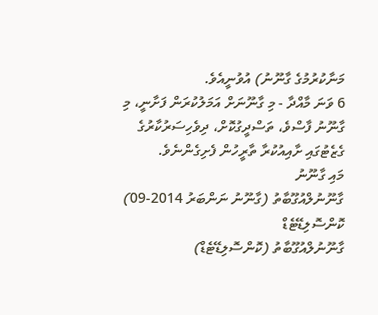މަނާކުރުމުގެ ގާނޫނު) އުވުނީއެވެ.
6 ވަނަ މާއްދާ - މި ގާނޫނަށް އަމަލުކުރަން ފަށާނީ، މި ގާނޫނު ފާސްވެ، ތަސްދީގުކޮށް، ދިވެހިސަރުކާރުގެ ގެޒެޓުގައި ށާއިއުކުރާ ތާރީހުން ފެށިގެންނެވެ.
މައި ގާނޫނު
ގާނޫނުލްއުގޫބާތު (ގާނޫނު ނަންބަރު 2014-09)
ކޮންސޮލިޑޭޓެޑް
ގާނޫނުލްއުގޫބާތު (ކޮންސޮލިޑޭޓެޑް)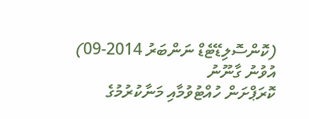(ކޮންސޮލިޑޭޓެޑް ނަންބަރު 2014-09)
އުވުނު ގާނޫނު
ކޮރަޕްށަން ހުއްޓުވުމާއި މަނާކުރުމުގެ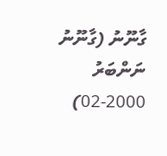ގާނޫނު (ގާނޫނު ނަންބަރު 2000-02)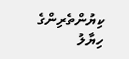ކިޔުންތެރިންގެ ހިޔާލު